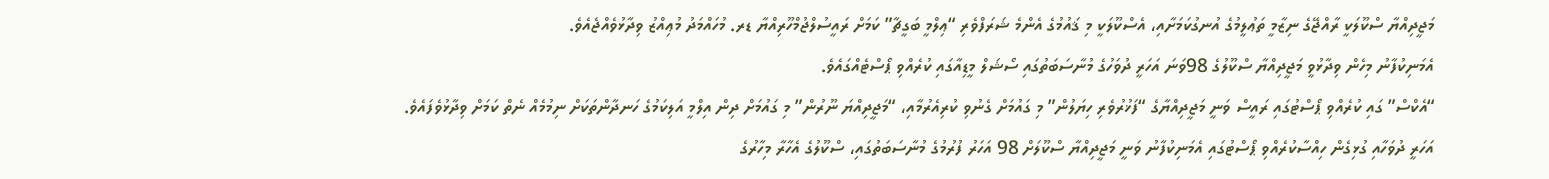މަޖީދިއްޔާ ސްކޫލަކީ ރާއްޖޭގެ ނިޒާމީ ތަޢުލީމުގެ އުނގުކަމަށާއި، އެސްކޫލަކީ މި ޤައުމުގެ އެންމެ ޝަރަފްވެރި “ޢިލްމީ ބަގީޗާ” ކަމަށް ރައީސުލްޖުމްހޫރިއްޔާ ޑރ. މުހައްމަދު މުޢިއްޒު ވިދާޅުވެއްޖެއެވެ.
އެމަނިކުފާނު މިހެން ވިދާޅުވީ މަޖީދިއްޔާ ސްކޫލުގެ 98ވަނަ އަހަރީ ދުވަހުގެ މުނާސަބަތުގައި ސޯޝަލް މީޑިއާގައި ކުރެއްވި ޕޯސްޓެއްގައެވެ.
“އެކްސް” ގައި ކުރެއްވި ޕޯސްޓުގައި ރައީސް ވަނީ މަޖީދިއްޔާގެ “ފަޚުރުވެރި ހިޔަލުން” މި ގައުމަށް ގެނުވި ކުރިއެރުމާއި، “މަޖީދިއްޔަ ނޫރުން” މި ގައުމަށް ދިން އިލްމީ އަލިކަމުގެ ހަނދާންތަކަށް ނިމުމެއް ނެތް ކަމަށް ވިދާޅުވެފައެވެ.
އަހަރީ ދުވަހާއި ގުޅިގެން ހިއްސާކުރެއްވި ޕޯސްޓުގައި އެމަނިކުފާނު ވަނީ މަޖީދިއްޔާ ސްކޫލަށް 98 އަހަރު ފުރުމުގެ މުނާސަބަތުގައި، ސްކޫލުގެ އެހާރާ މިހާރުގެ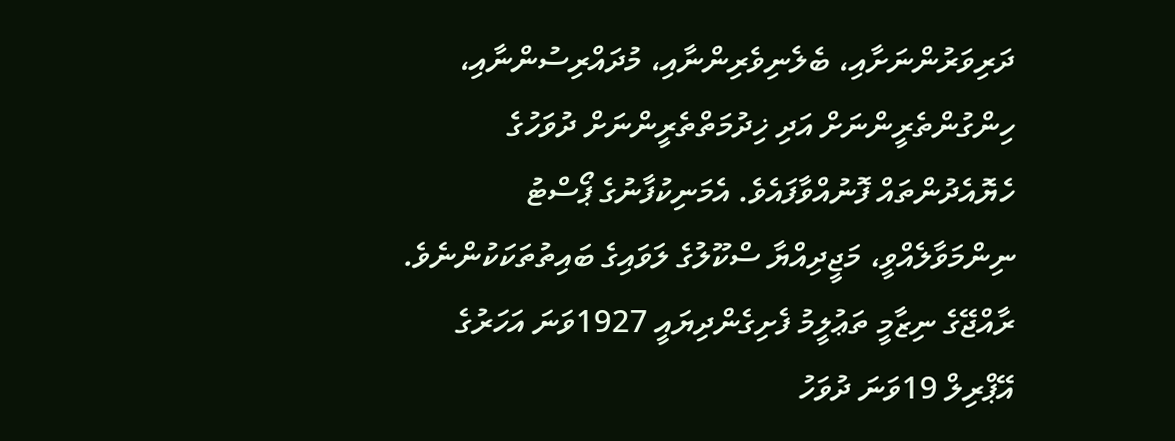ދަރިވަރުންނަށާއި، ބެލެނިވެރިންނާއި، މުދައްރިސުންނާއި، ހިންގުންތެރީންނަށް އަދި ޚިދުމަތްތެރީންނަށް ދުވަހުގެ ހެޔޮއެދުންތައް ފޮނުއްވާފައެވެ. އެމަނިކުފާނުގެ ޕޯސްޓު ނިންމަވާލެއްވީ، މަޖީދިއްޔާ ސްކޫލުގެ ލަވައިގެ ބައިތުތަކަކުންނެވެ.
ރާއްޖޭގެ ނިޒާމީ ތަޢުލީމު ފެށިގެންދިޔައީ 1927ވަނަ އަހަރުގެ އޭޕްރިލް 19ވަނަ ދުވަހު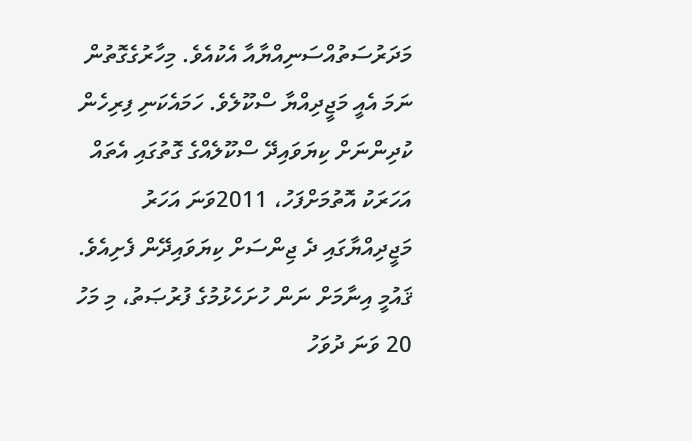މަދަރުސަތުއްސަނިއްޔާއާ އެކުއެވެ. މިހާރުގެގޮތުން ނަމަ އެއީ މަޖީދިއްޔާ ސްކޫލެވެ. ހަމައެކަނި ފިރިހެން ކުދިންނަށް ކިޔަވައިދޭ ސްކޫލެއްގެ ގޮތުގައި އެތައް އަހަރަކު އޮތުމަށްފަހު، 2011ވަނަ އަހަރު މަޖީދިއްޔާގައި ދެ ޖިންސަށް ކިޔަވައިދޭން ފެށިއެވެ.
ޤައުމީ އިނާމަށް ނަން ހުށަހެޅުމުގެ ފުރުޞަތު، މި މަހު 20 ވަނަ ދުވަހު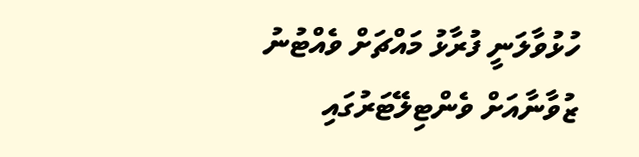ހުޅުވާލަނީ ފުރާޅު މައްޗަށް ވެއްޓުނު ޒުވާނާއަށް ވެންޓިލޭޓަރުގައި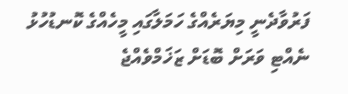ފަރުވާދެނީ މިޔަރެއްގެ ހަމަލާގައި މީހެއްގެ ކޮނޑުހުޅު ނެއްޓި ވަރަށް ބޮޑަށް ޒަޚަމްވެއްޖެ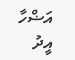އަޟްހާ އީދު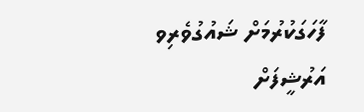ފާހަގަކުރުމަށް ޝައުގުވެރިވ
އަރުޝީފަށް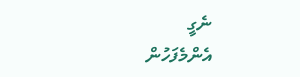ނެގީ
އެންމެފަހުން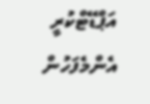އަޕްޑޭޓްކުރީ
އެންމެފަހުން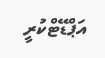އަޕްޑޭޓްކުރީ